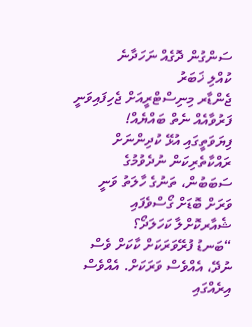ސަންގުން ދޮގެއް ނަހަދާނެ
ކުއްލި ޚަބަރު
ޖެންޑާރ މިނިސްޓްރީއަށް ޖެހިފައިވަނީ ފަރުވާއެއް ނެތް ބައްޔެއް!
ފިޔަވަތީގައި އުޅޭ ކުދިންނަށް ރައްކާތެރިކަން ނުދެވުމުގެ ސަބަބުން، ތަނުގެ ހާލަތު ވަނީ ވަރަށް ބޮޑަށް ގޯސްވެފައި
ޝެއާރކޮށްލާ ކަހަލަދޯ؟
“ބަނޑު ފުރޭވަރަކަށް ކާކަށް ވެސް ނުދޭ، އެއްވެސް ވަރަކަށް. އެއްވެސް އިރެއްގައި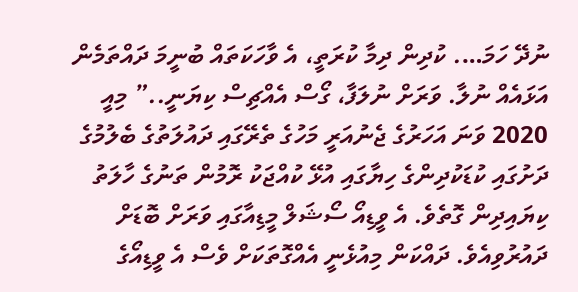ނުދޭ ހަމަ…. ކުދިން ދިމާ ކުރަތީ، އެ ވާހަކަތައް ބުނީމަ ދައްތަމެން އަޅައެއް ނުލާ. ވަރަށް ނުލަފާ، ގޯސް އެއްޗިސް ކިޔަނީ..” މިއީ 2020 ވަނަ އަހަރުގެ ޖެނުއަރީ މަހުގެ ތެރޭގައި ދައުލަތުގެ ބެލުމުގެ ދަށުގައި ކުޑަކުދިންގެ ހިޔާގައި އުޅޭ ކުއްޖަކު ރޮމުން ތަނުގެ ހާލަތު ކިޔައިދިން ގޮތެވެ. އެ ވީޑިއޯ ސޯޝަލް މީޑިއާގައި ވަރަށް ބޮޑަށް ދައުރުވިއެވެ. ދައްކަން މިއުޅެނީ އެއްގޮތަކަށް ވެސް އެ ވީޑިއޯގެ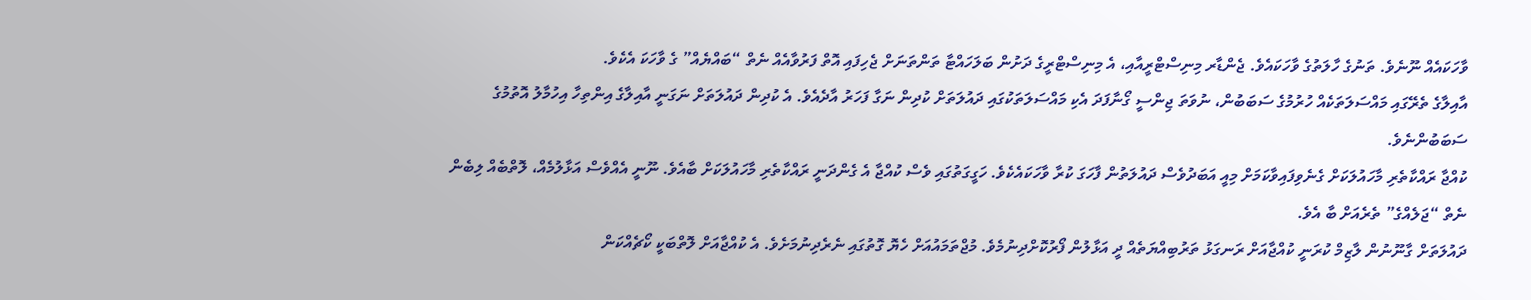ވާހަކައެއް ނޫނެވެ. ތަނުގެ ހާލަތުގެ ވާހަކައެވެ. ޖެންޑާރ މިނިސްޓްރީއާއި، އެ މިނިސްޓްރީގެ ދަށުން ބަލަހައްޓާ ތަންތަނަށް ޖެހިފައި އޮތް ފަރުވާއެއް ނެތް “ބައްޔެއް” ގެ ވާހަކަ އެކެވެ.
އާއިލާގެ ތެރޭގައި މައްސަލަތަކެއް ހުރުމުގެ ސަބަބުން، ނުވަތަ ޖިންސީ ގޯނާފަދަ އެކި މައްސަލަތަކުގައި ދައުލަތަށް ކުދިން ނަގާ ފަހަރު އާދެއެވެ. އެ ކުދިން ދައުލަތަށް ނަގަނީ އާއިލާގެ އިންތިހާ އިހުމާލު އޮތުމުގެ ސަބަބުންނެވެ.
ކުއްޖާ ރައްކާތެރި މާހައުލަކަށް ގެނެވިފައިވާކަމަށް މިއީ އަބަދުވެސް ދައުލަތުން ފާހަގަ ކުރާ ވާހަކައެކެވެ. ހަގީގަތުގައި ވެސް ކުއްޖާ އެ ގެންދަނީ ރައްކާތެރި މާހައުލަކަށް ބާއެވެ. ނޫނީ އެއްވެސް އަޅާލުމެއް، ލޮތްބެއް ލިބެން ނެތް “ޖަލެއްގެ” ތެރެއަށް ބާ އެވެ.
ދައުލަތަށް ގާނޫނުން ލާޒިމް ކުރަނީ ކުއްޖާއަށް ރަނގަޅު ތަރުބިއްޔަތެއް ދީ އަޅާލުން ފޯރުކޮށްދިނުމެވެ. މުޖްތަމައުއަށް ހެޔޮ ގޮތުގައި ނެރެދިނުމަށެވެ. އެ ކުއްޖާއަށް ލޮތްބަކީ ކޯޗެއްކަން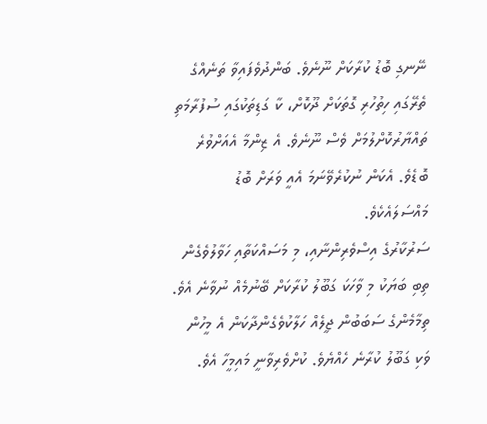ނޭނގި ބޮޑު ކުރާކަށް ނޫނެވެ. ބަންދުވެފައިވާ ތަނެއްގެ ތެރޭގައި ހިތުހުރި ގޮތަކަށް ދޫކޮށް، ކާ ގަޑިތަކުގައި ސުފުރާމަތި ތައްޔާރުކޮށްލުމަށް ވެސް ނޫނެވެ. އެ ޒިންމާ އެއަށްވުރެ ބޮޑެވެ. އެކަން ނުކުރެވޭނަމަ އެއީ ވަރަށް ބޮޑު މައްސަލައެކެވެ.
ސަރުކާރުގެ އިސްވެރިންނާއި، މި މަސައްކަތާއި ހަވާލުވެގެން ތިބި ބަޔަކު މި ވާހަކަ ގަބޫލު ކުރާކަށް ބޭނުމެއް ނުވާނެ އެވެ. ތިމާމެންގެ ސަބަބުން ޖީލެއް ހަލާކުވެގެންދާކަން އެ މީހުން ވަކި ގަބޫލު ކުރާނެ ހެއްޔެވެ. ކުށްވެރިވާނީ މައިމީހާ އެވެ.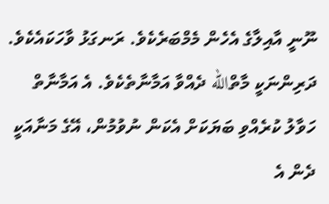ނޫނީ އާއިލާގެ އެހެން މެމްބަރެކެވެ. ރަނގަޅު ވާހަކައެކެވެ. ދަރިންނަކީ މާތްالله ދެއްވާ އަމާނާތެކެވެ. އެ އަމާނާތް ހަވާލު ކުރެއްވި ބަޔަކަށް އެކަން ނުވުމުން، އޭގެ މަނާއަކީ ދެން އެ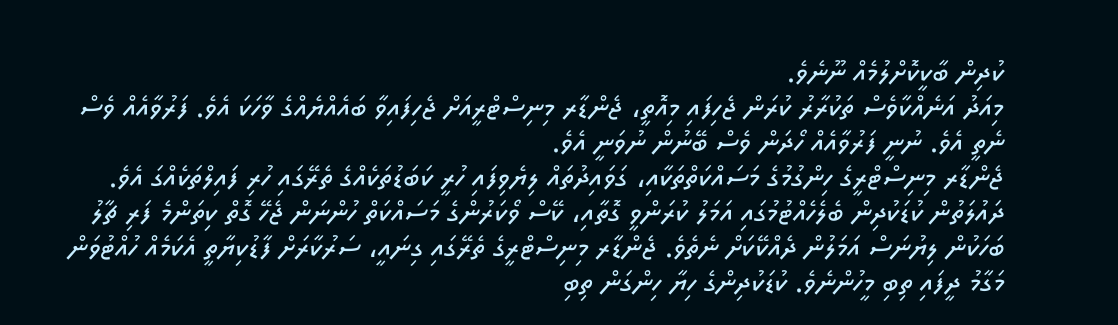ކުދިން ބާކީކޮށްލުމެއް ނޫނެވެ.
މިއަދު އަނެއްކާވެސް ތަކުރާރު ކުރަން ޖެހިފައި މިއޮތީ، ޖެންޑާރ މިނިސްޓްރީއަށް ޖެހިފައިވާ ބައެއްޔެއްގެ ވާހަކަ އެވެ. ފަރުވާއެއް ވެސް ނެތީ އެވެ. ނުނީ ފަރުވާއެއް ހޯދަން ވެސް ބޭނުން ނުވަނީ އެވެ.
ޖެންޑާރ މިނިސްޓްރީގެ ހިންގުމުގެ މަސައްކަތްތަކާއި، ގަވައިދުތައް ލިޔެވިފައި ހުރީ ކަބަޑުތަކެއްގެ ތެރޭގައި ހުރި ފައިލްތަކެއްގަ އެވެ. ދައުލަތުން ކުޑަކުދިން ބެލެހެއްޓުމުގައި އަމަލު ކުރަންވީ ގޮތާއި، ކޭސް ވޯކަރުންގެ މަސައްކަތް ހުންނަން ޖެހޭ ގޮތް ކިތަންމެ ފަރި ޗާލު ބަހަކުން ލިޔުނަސް އަމަލުން ދެއްކޭކަށް ނެތެވެ. ޖެންޑާރ މިނިސްޓްރީގެ ތެރޭގައި ގިނައީ، ސަރުކާރަށް ފާޑުކިޔާތީ އެކަމެއް ހުއްޓުވަން މަގާމު ދީފައި ތިބި މީހުންނެވެ. ކުޑަކުދިންގެ ހިޔާ ހިންގަން ތިބި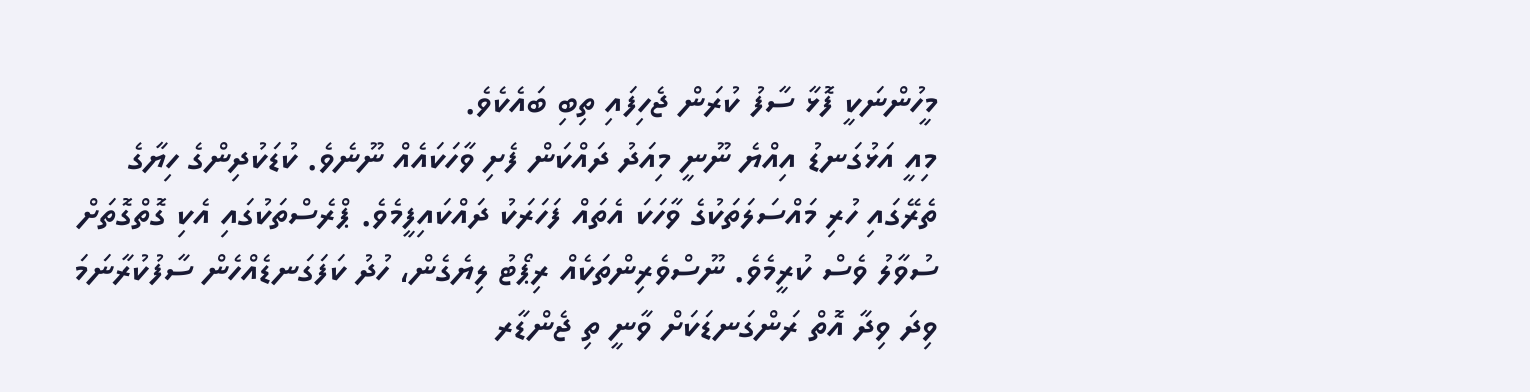މީހުންނަކީ ފޮޅާ ސާފު ކުރަން ޖެހިފައި ތިބި ބައެކެވެ.
މިއީ އަޅުގަނޑު އިއްޔެ ނޫނީ މިއަދު ދައްކަން ފެށި ވާހަކައެއް ނޫނެވެ. ކުޑަކުދިންގެ ހިޔާގެ ތެރޭގައި ހުރި މައްސަލަތަކުގެ ވާހަކަ އެތައް ފަހަރަކު ދައްކައިފީމެވެ. ޕްރެސްތަކުގައި އެކި ގޮތްގޮތަށް ސުވާލު ވެސް ކުރީމެވެ. ނޫސްވެރިންތަކެއް ރިޕޯޓު ލިޔެގެން، ހުދު ކަފަގަނޑެއްހެން ސާފުކުރާނަމަ ވިދަ ވިދާ އޮތް ރަންގަނޑަކަށް ވާނީ ތި ޖެންޑާރ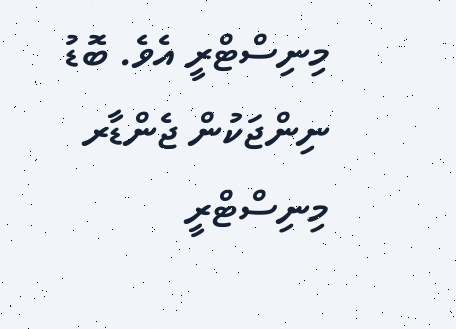މިނިސްޓްރީ އެވެ. ބޮޑު ނިންޖަކުން ޖެންޑާރ މިނިސްޓްރީ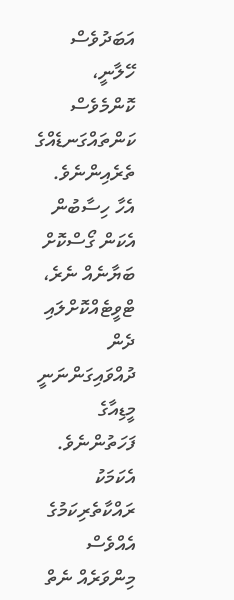އަބަދުވެސް ހޭލާނީ، ކޮންމެވެސް ކަންތައްގަނޑެއްގެ ތެރެއިންނެވެ. އެހާ ހިސާބުން އެކަން ގޯސްކޮށް ބަޔާނެއް ނެރެ، ޓްވީޓެއްކޮށްލައި ދެން ދުއްވައިގަންނަނީ މީޑިއާގެ ފަހަތުންނެވެ.
އެކަމަކު ރައްކާތެރިކަމުގެ އެއްވެސް މިންވަރެއް ނެތް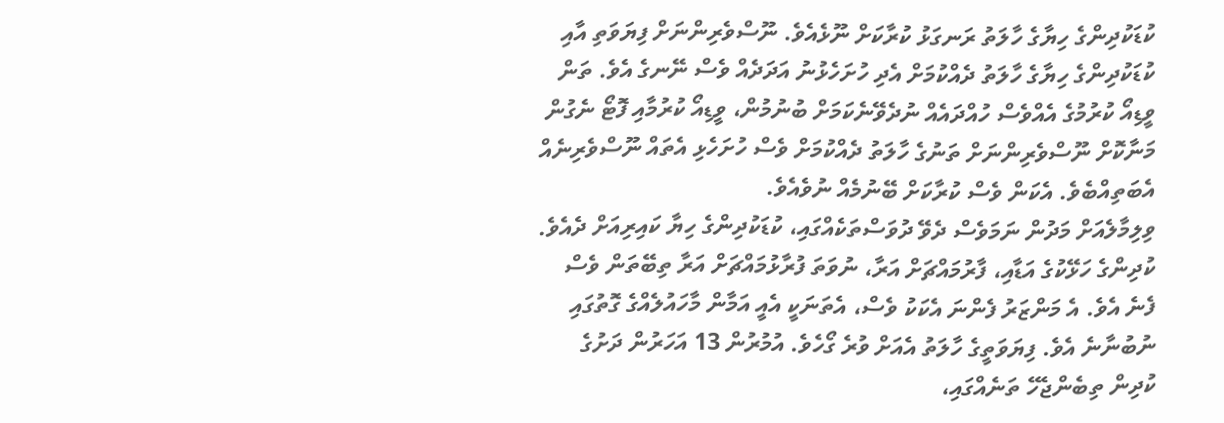ކުޑަކުދިންގެ ހިޔާގެ ހާލަތު ރަނގަޅު ކުރާކަށް ނޫޅެއެވެ. ނޫސްވެރިންނަށް ފިޔަވަތި އާއި ކުޑަކުދިންގެ ހިޔާގެ ހާލަތު ދެއްކުމަށް އެދި ހުށަހެޅުނު އަދަދެއް ވެސް ނޭނގެ އެވެ. ތަން ވީޑިއޯ ކުރުމުގެ އެއްވެސް ހުއްދައެއް ނުދެވޭނެކަމަށް ބުނުމުން، ވީޑިއޯ ކުރުމާއި ފޮޓޯ ނެގުން މަނާކޮށް ނޫސްވެރިންނަށް ތަނުގެ ހާލަތު ދެއްކުމަށް ވެސް ހުށަހެޅި އެތައް ނޫސްވެރިނެއް އެބަތިއްބެވެ. އެކަން ވެސް ކުރާކަށް ބޭނުމެއް ނުވެއެވެ.
ވިލިމާލެއަށް މަދުން ނަމަވެސް ދެވޭ ދުވަސްތަކެއްގައި، ކުޑަކުދިންގެ ހިޔާ ކައިރިއަށް ދެއެވެ. ކުދިންގެ ހަޅޭކުގެ އަޑާއި، ފާރުމައްޗަށް އަރާ، ނުވަތަ ފުރާޅުމައްޗަށް އަރާ ތިބޭތަން ވެސް ފެނެ އެވެ. އެ މަންޒަރު ފެންނަ އެކަކު ވެސް، އެތަނަކީ އެއީ އަމާން މާހައުލެއްގެ ގޮތުގައި ނުބުނާނެ އެވެ. ފިޔަވަތީގެ ހާލަތު އެއަށް ވުރެ ގޯހެވެ. އުމުރުން 13 އަހަރުން ދަށުގެ ކުދިން ތިބެންޖެހޭ ތަނެއްގައި،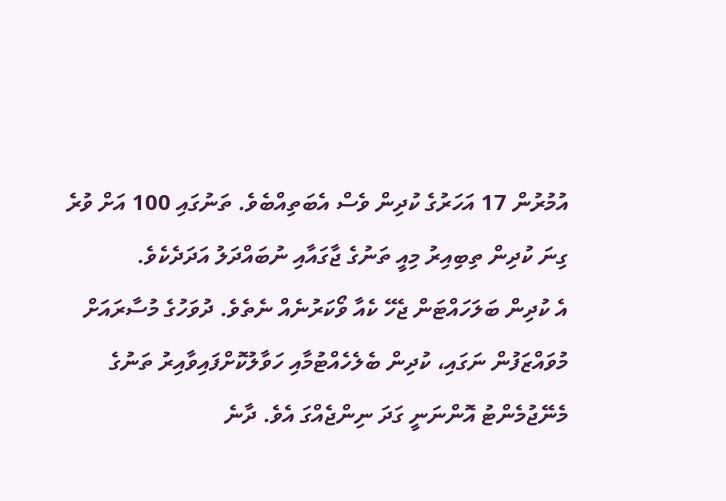އުމުރުން 17 އަހަރުގެ ކުދިން ވެސް އެބަތިއްބެވެ. ތަނުގައި 100 އަށް ވުރެ ގިނަ ކުދިން ތިބިއިރު މިއީ ތަނުގެ ޖާގައާއި ނުބައްދަލު އަދަދެކެވެ.
އެ ކުދިން ބަލަހައްޓަން ޖެހޭ ކެއާ ވޯކަރުނެއް ނެތެވެ. ދުވަހުގެ މުސާރައަށް މުވައްޒަފުން ނަގައި، ކުދިން ބެލެހެއްޓުމާއި ހަވާލުކޮށްފައިވާއިރު ތަނުގެ މެނޭޖުމެންޓު އޮންނަނީ ގަދަ ނިންޖެއްގަ އެވެ. ދާނެ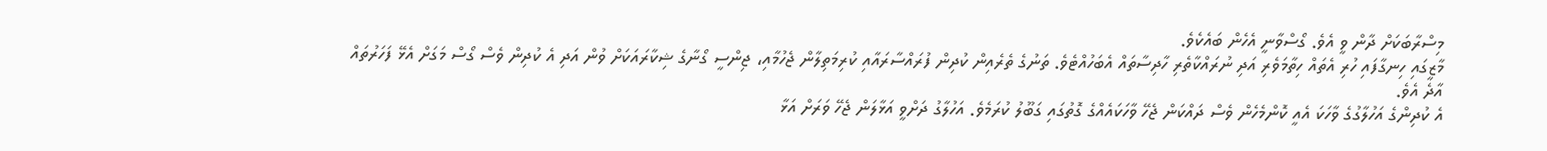މިސްރާބަކަށް ދާން ވީ އެވެ. ގޯސްވާނީ އެހެން ބައެކެވެ.
މާޒީގައި ހިނގާފައި ހުރި އެތައް ހިތާމަވެރި އަދި ނުރައްކާތެރި ހާދިސާތައް އެބަހުއްޓެވެ. ތަނުގެ ތެރެއިން ކުދިން ފުރައްސާރައާއި ކުރިމަތިލާން ޖެހުމާއި، ޖިންސީ ގޯނާގެ ޝިކާރައަކަށް ވުން އަދި އެ ކުދިން ވެސް ގޯސް މަގަށް އެޅޭ ފަހަރުތައް އާދެ އެވެ.
އެ ކުދިންގެ އަހުލާގުގެ ވާހަކަ އެއީ ކޮންމެހެން ވެސް ދައްކަން ޖެހޭ ވާހަކައެއްގެ ގޮތުގައި ގަބޫލު ކުރަމެވެ. އަހުލާގު ދަށްވީ އަޅާލަން ޖެހޭ ވަރަށް އަޅާ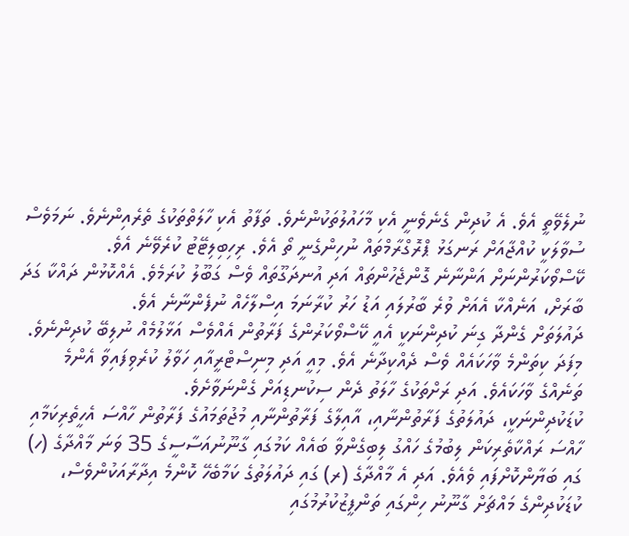ނުލެވޭތީ އެވެ. އެ ކުދިން ގެނެވެނީ އެކި މާހައުލުތަކުންނެވެ. ތަފާތު އެކި ހާލަތްތަކުގެ ތެރެއިންނެވެ. ނަމަވެސް ސުވާލަކީ ކުއްޖާއަށް ރަނގަޅު ޕްރޮގްރާމްތައް ނުހިންގެނީ ތޯ އެވެ. ރިހިބިލިޓޭޓު ކުރެވޭނެ އެވެ.
ކޭސްވޯކަރުންނަށް އަންނާނެ ގޮންޖެހުންތައް އަދި އުނދަގޫތައް ވެސް ގަބޫލު ކުރަމެވެ. އެއްކޮޅުން ދައްކާ ގަދަ ބާރަށް، އަނެއްކާ އެއަށް ވުރެ ބާރުލައި އަޑު ހަރު ކުރާނަމަ އިސްލާހެއް ނުފެންނާނެ އެވެ.
ދައުލަތަށް ގެންދާ ގިނަ ކުދިންނަކީ އެއީ ކޭސްވޯކަރުންގެ ފަރާތުން އެއްވެސް އަޅާލުމެއް ނުލިބޭ ކުދިންނެވެ. މިފަދަ ކިތަންމެ ވާހަކައެއް ވެސް ދެއްކިދާނެ އެވެ. މިއީ އަދި މިނިސްޓްރީއާއި ހަވާލު ކުރެވިފައިވާ އެންމެ ތަނެއްގެ ވާހަކައެވެ. އަދި ރަށްތަކުގެ ހާލަތު ދެން ސިކުނޑިއަށް ގެންނަވާށެވެ.
ކުޑަކުދިންނަކީ، ދައުލަތުގެ ފަރާތުންނާއި، އާއިލާގެ ފަރާތުންނާއި މުޖުތަމައުގެ ފަރާތުން ހާއްސަ އެހީތެރިކަމާއި ހާއްސަ ރައްކާތެރިކަން ލިބުމުގެ ހައްގު ލިބިގެންވާ ބައެއް ކަމުގައި ގާނޫނުއަސާސީގެ 35 ވަނަ މާއްދާގެ (ހ) ގައި ބަޔާންކޮށްފައި ވެއެވެ. އަދި އެ މާއްދާގެ (ރ) ގައި ދައުލަތުގެ ކަމާބެހޭ ކޮންމެ އިދާރާއަކުންވެސް، ކުޑަކުދިންގެ މައްޗަށް ގާނޫނު ހިންގައި ތަންފީޒުކުރުމުގައި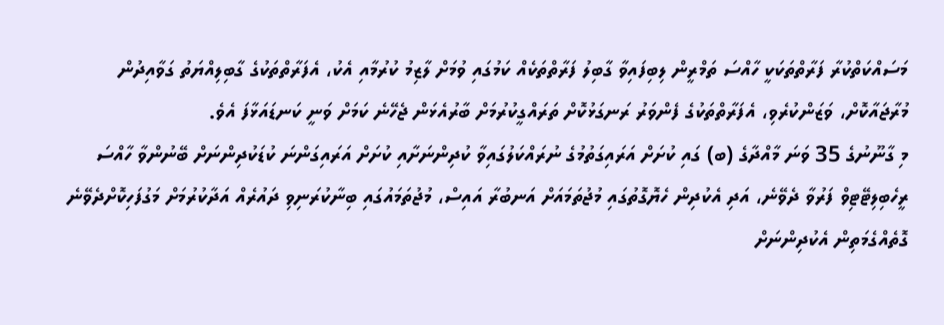މަސައްކަތްކުރާ ފަރާތްތަކަކީ ހާއްސަ ތަމްރީން ލިބިފައިވާ ގާބިލު ފަރާތްތަކެއް ކަމުގައި ވުމަށް ލާޒިމު ކުރުމާއި އެކު، އެފަރާތްތަކުގެ ގާބިލިއްޔަތު ގަވާއިދުން މުރާޖައާކޮށް، ވަޒަންކުރެވި، އެފަރާތްތަކުގެ ފެންވަރު ރަނގަޅުކޮށް ތަރައްގީކުރުމަށް ބާރުއެޅަން ޖެހޭނެ ކަމަށް ވަނީ ކަނޑައަޅާފަ އެވެ.
މި ގާނޫނުގެ 35 ވަނަ މާއްދާގެ (ބ) ގައި ކުށަށް އަރައިގަތުމުގެ ނުރައްކަލުގައިވާ ކުދިންނަށާއި ކުށަށް އަރައިގަންނަ ކުޑަކުދިންނަށް ބޭނުންވާ ހާއްސަ ރީހެބިލިޓޭޓިވް ފަރުވާ ދެވޭނެ، އަދި އެކުދިން ހެޔޮގޮތުގައި މުޖުތަމައަށް އަނބުރާ އައިސް، މުޖުތަމައުގައި ބިނާކުރަނިވި ދައުރެއް އަދާކުރުމަށް މަގުފަހިކޮށްދެވޭނެ ގޮތެއްގެމަތިން އެކުދިންނަށް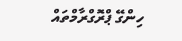ހިންގޭ ޕްރޮގްރާމްތައް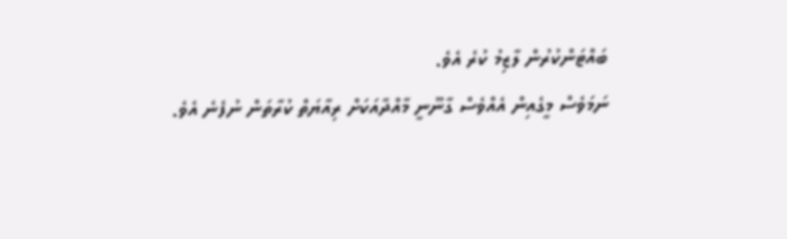ބައްޓަންކުރުން ލާޒިމު ކުރެ އެވެ.
ނަމަވެސް މީގެއިން އެއްވެސް ގާނޫނީ މާއްދާއަކަށް ރިއާޔަތް ކުރާތަން ނުފެނެ އެވެ.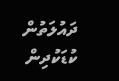ދައުލަތުން ކުޑަކުދިން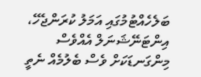ބަލެހެއްޓުމުގައި އަމަލު ކުރަންޖެހޭ، އިންޓަނޭޝަނަލް އެއްވެސް މިންގަނޑަކަށް ވެސް ބެލުމެއް ނެތީ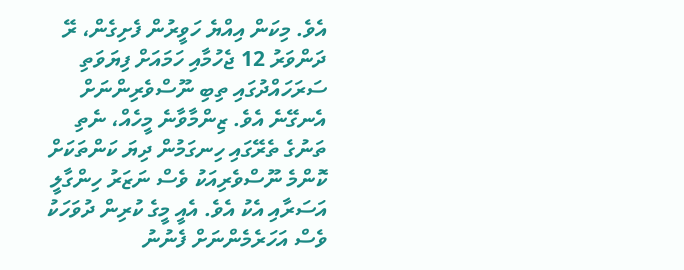އެވެ. މިކަން އިއްޔެ ހަވީރުން ފެށިގެން، ރޭ ދަންވަރު 12 ޖެހުމާއި ހަމައަށް ފިޔަވަތި ސަރަހައްދުގައި ތިބި ނޫސްވެރިންނަށް އެނގޭނެ އެވެ. ޒިންމާވާނެ މީހެއް، ނެތި ތަނުގެ ތެރޭގައި ހިނގަމުން ދިޔަ ކަންތަކަށް ކޮންމެ ނޫސްވެރިއަކު ވެސް ނަޒަރު ހިންގާލީ އަސަރާއި އެކު އެވެ. އެއީ މީގެ ކުރިން ދުވަހަކު ވެސް އަހަރެމެންނަށް ފެނުނު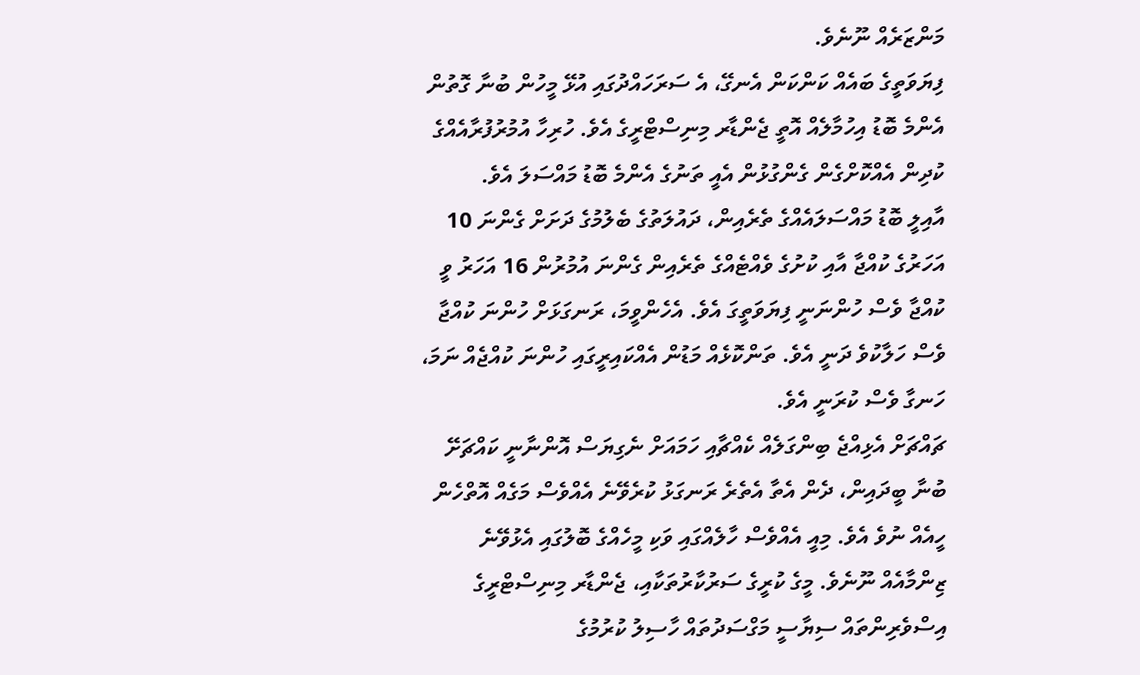މަންޒަރެއް ނޫނެވެ.
ފިޔަވަތީގެ ބައެއް ކަންކަން އެނގޭ، އެ ސަރަހައްދުގައި އުޅޭ މީހުން ބުނާ ގޮތުން އެންމެ ބޮޑު އިހުމާލެއް އޮތީ ޖެންޑާރ މިނިސްޓްރީގެ އެވެ. ހުރިހާ އުމުރުފުރާއެއްގެ ކުދިން އެއްކޮށްގެން ގެންގުޅުން އެއީ ތަނުގެ އެންމެ ބޮޑު މައްސަލަ އެވެ.
އާއިލީ ބޮޑު މައްސަލައެއްގެ ތެރެއިން، ދައުލަތުގެ ބެލުމުގެ ދަށަށް ގެންނަ 10 އަހަރުގެ ކުއްޖާ އާއި ކުށުގެ ވެއްޓެއްގެ ތެރެއިން ގެންނަ އުމުރުން 16 އަހަރު ވީ ކުއްޖާ ވެސް ހުންނަނީ ފިޔަވަތީގަ އެވެ. އެހެންވީމަ، ރަނގަޅަށް ހުންނަ ކުއްޖާ ވެސް ހަލާކުވެ ދަނީ އެވެ. ތަންކޮޅެއް މަޑުން އެއްކައިރީގައި ހުންނަ ކުއްޖެއް ނަމަ، ހަނގާ ވެސް ކުރަނީ އެވެ.
ޗައްޗަށް އެޅިއްޖެ ބިންގަލެއް ކެއްޗާއި ހަމައަށް ނެގިޔަސް އޮންނާނީ ކައްޗަށޭ ބުނާ ބީދައިން، ދެން އެތާ އެތެރެ ރަނގަޅު ކުރެވޭނެ އެއްވެސް މަގެއް އޮތްހެން ހީއެއް ނުވެ އެވެ. މިއީ އެއްވެސް ހާލެއްގައި ވަކި މީހެއްގެ ބޮލުގައި އެޅުވޭނެ ޒިންމާއެއް ނޫނެވެ. މީގެ ކުރީގެ ސަރުކާރުތަކާއި، ޖެންޑާރ މިނިސްޓްރީގެ އިސްވެރިންތައް ސިޔާސީ މަގްސަދުތައް ހާސިލު ކުރުމުގެ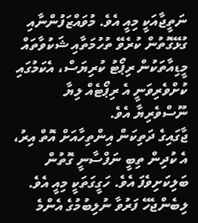ނަތީޖާއަކީ މިއީ އެވެ. މުވައްޒަފުންނާއި ގުޅޭގޮތުން ކުރެވޭ ތުހުމަތާއި ޝަކުވާތައް މީޑިއާތަކުން ރިޕޯޓު ކުރިޔަސް، އެކަމުގައި ކުށްވެރިވަނީ އެ ރިޕޯޓެއް ލިޔާ ނޫސްވެރިޔާ އެވެ.
ޖާގައިގެ ދަތިކަން އިންތިހާއަށް އޮތް އިރު، އެ ކުދިން ތިބީ ނަފްސާނީ ގޮތުން ބަލިކަށިވެފަ އެވެ. ހަގީގަތަކީ މިއީ އެވެ. ލިބެންޖެހޭ ފަރުވާ ނުލިބުމުގެ އެންމެ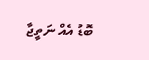ބޮޑު އެއް ނަތީޖާ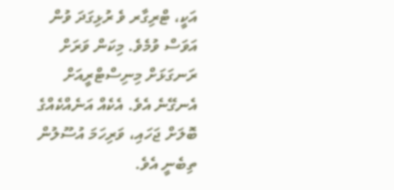އަކީ، ޓްރިގާރ ވެ ރުޅިގަދަ ވުން އަވަސް ވުމެވެ. މިކަން ވަރަށް ރަނގަޅަށް މިނިސްޓްރީއަށް އެނގޭނެ އެވެ. އެކެއް އަނެއްކެއްގެ ބޮލަށް ޖަހައި، ވަރިހަމަ އުސޫލުން ތިބެނީ އެވެ.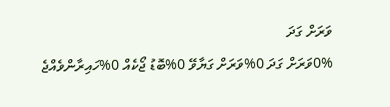ވަރަށް ގަދަ
0%ވަރަށް ގަދަ 0%ވަރަށް ގަޔާވޭ 0%ބޮޑު ޖޯކެއް 0%ހައިރާންވެއްޖެ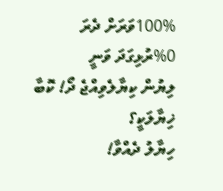100%ވަރަށް ދެރަ 0%ރުޅިގަދަ ވަނީ
ލިޔުން ކިޔާލެވިއްޖެ ދޯ! ކޮބާ ޚިޔާލަކީ؟
ހިޔާލު ދެއްވާ!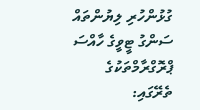ގުޅުންހުރި ލިޔުންތައް
ސަންގު ޓީވީގެ ހާއްސަ ޕްރޮގްރާމްތަކުގެ ތެރޭގައި: